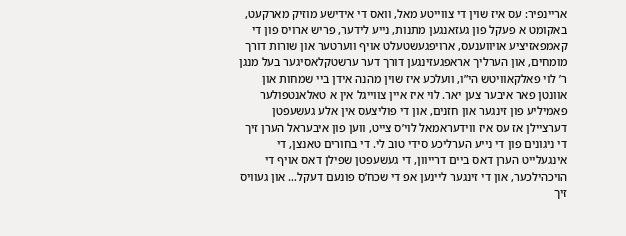אריינפיר: עס איז שוין די צווייטע מאל, וואס די אידישע מוזיק מארקעט, באקומט א פעקל פון געזאנגען מתנות, נייע לידער, פריש ארויס פון די קאמפאזיציע אויווענעס, ארויפגעשטעלט אויף ווערטער און שורות דורך מומחים, און הערליך אראפגעזינגען דורך דער ערשטקלאסיגער בעל מנגן ר’ לוי פאלקאוויטש הי”ו, וועלכע איז שוין מהנה אידן ביי שמחות און אוונטן פאר איבער צען יאר. לוי איז איין צווייגל אין א טאלאנטפולער פאמיליע פון זינגער און חזנים, און די פוליצעס אין אלע געשעפטן דערציילן אז עס איז ווידעראמאל לוי’ס צייט, ווען פון איבעראל הערן זיך די ניגונים פון די נייע הערליכע סידי טוב לי. די בחורים טאנצן, די אינגעלייט הערן דאס ביים דרייוון, די געשעפטן שפילן דאס אויף די הויכהילכער, און די זינגער ליינען אפ די שכח’ס פונעם דעקל… און געוויס זיך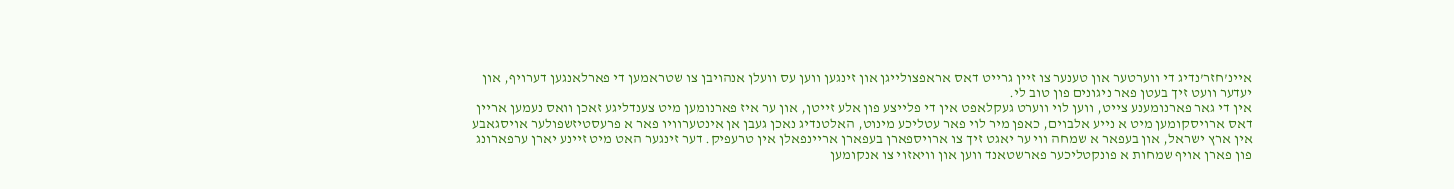איינ’חזר’נדיג די ווערטער און טענער צו זיין גרייט דאס אראפצולייגן און זינגען ווען עס וועלן אנהויבן צו שטראמען די פארלאנגען דערויף, און יעדער וועט זיך בעטן פאר ניגונים פון טוב לי.
אין די גאר פארנומענע צייט, ווען לוי ווערט געקלאפט אין די פלייצע פון אלע זייטן, און ער איז פארנומען מיט צענדליגע זאכן וואס נעמען אריין דאס ארויסקומען מיט א נייע אלבוים, כאפן מיר לוי פאר עטליכע מינוט, האלטנדיג נאכן געבן אן אינטערוויו פאר א פרעסטיזשפולער אויסגאבע אין ארץ ישראל, און בעפאר א שמחה ווי ער יאגט זיך צו ארויספארן בעפארן אריינפאלן אין טרעפיק. דער זינגער האט מיט זיינע יארן ערפארונג פון פארן אויף שמחות א פונקטליכער פארשטאנד ווען און וויאזוי צו אנקומען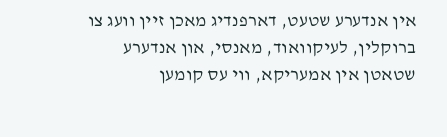אין אנדערע שטעט, דארפנדיג מאכן זיין וועג צו ברוקלין, לעיקוואוד, מאנסי, און אנדערע שטאטן אין אמעריקא, ווי עס קומען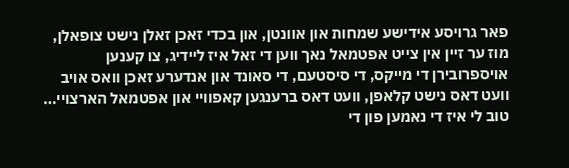פאר גרויסע אידישע שמחות און אוונטן, און בכדי זאכן זאלן נישט צופאלן, מוז ער זיין אין צייט אפטמאל נאך ווען די זאל איז ליידיג, צו קענען אויספרובירן די מייקס, די סיסטעם, די סאונד און אנדערע זאכן וואס אויב וועט דאס נישט קלאפן, וועט דאס ברענגען קאפוויי און אפטמאל הארצויי…
טוב לי איז די נאמען פון די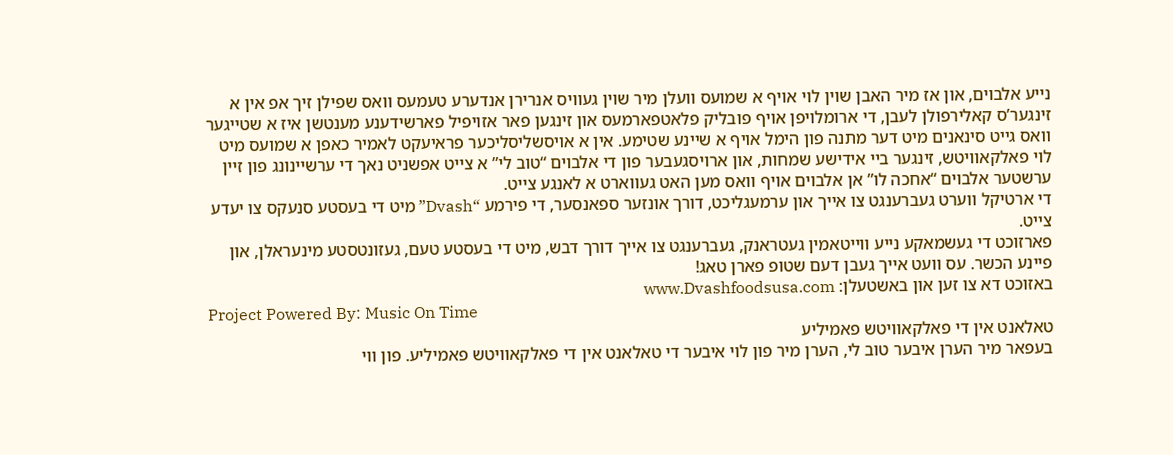נייע אלבוים, און אז מיר האבן שוין לוי אויף א שמועס וועלן מיר שוין געוויס אנרירן אנדערע טעמעס וואס שפילן זיך אפ אין א זינגער’ס קאלירפולן לעבן, די ארומלויפן אויף פובליק פלאטפארמעס און זינגען פאר אזויפיל פארשידענע מענטשן איז א שטייגער וואס גייט סינאנים מיט דער מתנה פון הימל אויף א שיינע שטימע. אין א אויסשליסליכער פראיעקט לאמיר כאפן א שמועס מיט לוי פאלקאוויטש, זינגער ביי אידישע שמחות, און ארויסגעבער פון די אלבוים “טוב לי” א צייט אפשניט נאך די ערשיינונג פון זיין ערשטער אלבוים “אחכה לו” אן אלבוים אויף וואס מען האט געווארט א לאנגע צייט.
די ארטיקל ווערט געברענגט צו אייך און ערמעגליכט, דורך אונזער ספאנסער, די פירמע “Dvash” מיט די בעסטע סנעקס צו יעדע צייט.
פארזוכט די געשמאקע נייע ווייטאמין געטראנק, געברענגט צו אייך דורך דבש, מיט די בעסטע טעם, געזונטסטע מינעראלן, און פיינע הכשר. עס וועט אייך געבן דעם שטופ פארן טאג!
באזוכט דא צו זען און באשטעלן: www.Dvashfoodsusa.com
Project Powered By: Music On Time
טאלאנט אין די פאלקאוויטש פאמיליע
בעפאר מיר הערן איבער טוב לי, הערן מיר פון לוי איבער די טאלאנט אין די פאלקאוויטש פאמיליע. פון ווי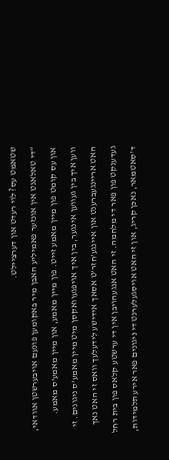שטאמט עס? לוי רעדט און דערציילט.
“די טאלאנט אין אונזער פאמיליע האבן מיר באקומען פונעם אויבערשטן אוודאי, און עס קומט פון מיין מאמע זייט. פון מיין מאמע, און מיין מאמע’ס מאמע.
ווען איך בין געווען אינגער, בין איך אויפגעוואקסן מיט מיין מאמע’ס ניגונים. זי האט אריינגעברענט און איינגע’חזר’ט אסאך אידישע לידעלעך וואס זי האט נאך געדענקט פון פאר די מלחמה. זי האט אנגעהויבן אין די ערשטע קלאס פון בית רחל ד’סאטמאר, נאכן קריג, און זי האט אויסגעלערנט די ניגונים פאר אירע תלמידות,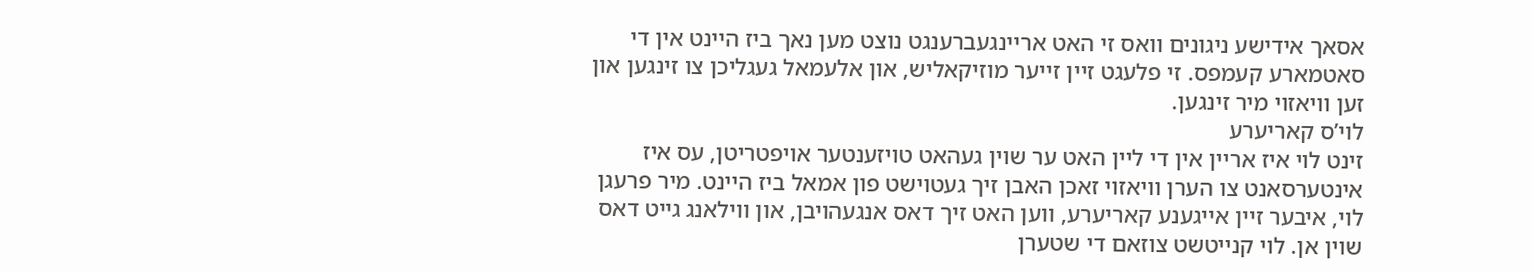אסאך אידישע ניגונים וואס זי האט אריינגעברענגט נוצט מען נאך ביז היינט אין די סאטמארע קעמפס. זי פלעגט זיין זייער מוזיקאליש, און אלעמאל געגליכן צו זינגען און זען וויאזוי מיר זינגען.
לוי’ס קאריערע
זינט לוי איז אריין אין די ליין האט ער שוין געהאט טויזענטער אויפטריטן, עס איז אינטערסאנט צו הערן וויאזוי זאכן האבן זיך געטוישט פון אמאל ביז היינט. מיר פרעגן לוי, איבער זיין אייגענע קאריערע, ווען האט זיך דאס אנגעהויבן, און ווילאנג גייט דאס שוין אן. לוי קנייטשט צוזאם די שטערן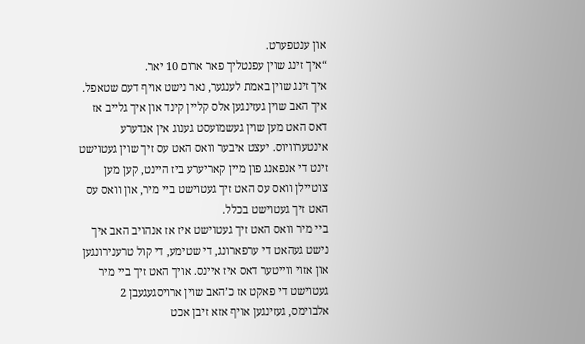און ענטפערט.
“איך זינג שוין עפנטליך פאר ארום 10 יאר.
איך זינג שוין באמת לענגער, נאר נישט אויף דעם שטאפל. איך האב שוין געזינגען אלס קליין קינד און איך גלייב אז דאס האט מען שוין געשמועסט גענוג אין אנדערע אינטערוויוס. יעצט איבער וואס האט עס זיך שוין געטוישט זינט די אנפאנג פון מיין קאריערע ביז היינט, קען מען צוטיילן וואס עס האט זיך געטוישט ביי מיר, און וואס עס האט זיך געטוישט בכלל.
ביי מיר וואס האט זיך געטוישט איז אז אנהויב האב איך נישט געהאט די ערפארונג, די שטימע, די קול טרענירונגען און אזוי ווייטער דאס איז איינס. אויך האט זיך ביי מיר געטוישט די פאקט אז כ’האב שוין ארויסגעגעבן 2 אלבוימס, געזינגען אויף אזא זיבן אכט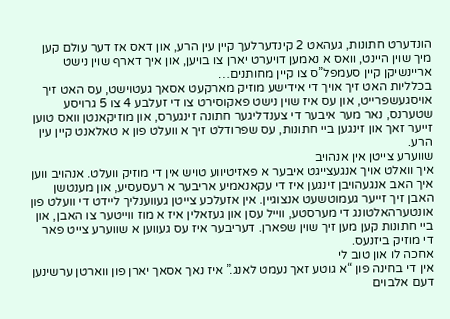הונדערט חתונות, געהאט 2 קינדערלעך קיין עין הרע, און דאס אז דער עולם קען מיך שוין היינט, וואס א נאמען דויערט יארן צו בויען, און איך דארף שוין נישט אריינשיקן קיין סעמפל”ס צו קיין מחותנים…
בכלליות האט זיך אויך די אידישע מוזיק מארקעט אסאך געטוישט, עס האט זיך אויסגעשפרייט, און עס איז שוין נישט פאקוסירט צו די זעלבע 4 צו 5 גרויסע שטערנס, נאר מער איבער די צענדליגער חתונה זינגערס, און מוזיקאנטן וואס טוען זייער זאך און זינגען ביי חתונות, עס שפרודלט זיך א וועלט פון א טאלאנט קיין עין הרע.
שווערע צייטן אין אנהויב
איך וואלט אויך אנגעצייגט איבער א פאזיטיווע טויש אין די מוזיק וועלט. אנהויב ווען איך האב אנגעהויבן זינגען איז די עקאנאמיע אריבער א רעסעסיע, און מענטשן האבן זיך זייער געמוטשעט אנצוגיין. אין אזעלכע צייטן געווענליך ליידט די וועלט פון אונטערהאלטונג די מערסטע, ווייל עסן און געזאלין איז א מוז ווייטער צו האבן, און ביי חתונות קען מען זיך שוין שפארן. דעריבער איז עס געווען א שווערע צייט פאר די מוזיק ביזנעס.
אחכה לו און טוב לי
אין די בחינה פון “א גוטע זאך נעמט לאנג.” איז נאך אסאך יארן פון ווארטן ערשינען דעם אלבוים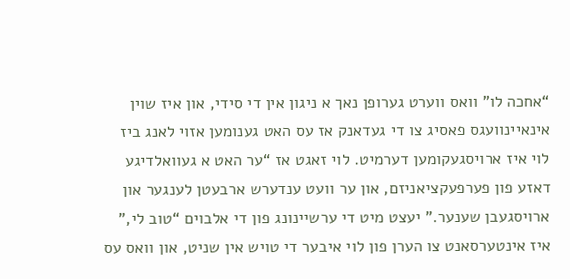“אחכה לו” וואס ווערט גערופן נאך א ניגון אין די סידי, און איז שוין אינאיינוועגס פאסיג צו די געדאנק אז עס האט גענומען אזוי לאנג ביז לוי איז ארויסגעקומען דערמיט. לוי זאגט אז “ער האט א געוואלדיגע דאזע פון פערפעקציאניזם, און ער וועט ענדערש ארבעטן לענגער און ארויסגעבן שענער.” יעצט מיט די ערשיינונג פון די אלבוים “טוב לי,” איז אינטערסאנט צו הערן פון לוי איבער די טויש אין שניט, און וואס עס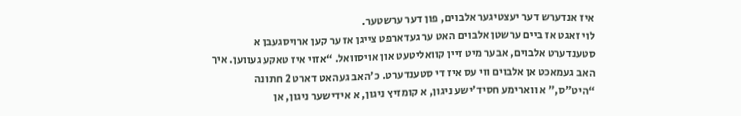איז אנדערש דער יעצטיגער אלבוים, פון דער ערשטער.
לוי זאגט אז ביים ערשטן אלבוים האט ער געדארפט צייגן אז ער קען ארויסגעבן א סטענדערט אלבוים, אבער מיט זיין קוואליטעט און אויסוואל. “אזוי איז טאקע געווען. איך האב געמאכט אן אלבוים ווי עס איז די סטענדערט. כ’האב געהאט דארט 2 חתונה “היט”ס,” א ווארימע חסיד’ישע ניגון, א קומזיץ ניגון, א אידישער ניגון, אן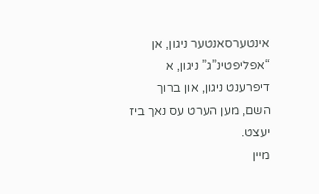אינטערסאנטער ניגון, אן “אפליפטינ”ג” ניגון, א דיפרענט ניגון, און ברוך השם, מען הערט עס נאך ביז יעצט.
מיין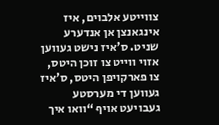צווייטע אלבוים, איז אינגאנצן אן אנדערע שניט. ס’איז נישט געווען אזוי ווייט צו זוכן היטס, צו פארקויפן היטס, ס’איז געווען די מערסטע געבויעט אויף “וואו איך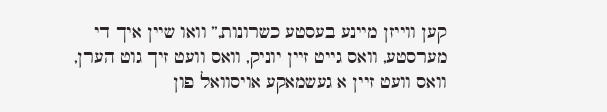קען ווייזן מיינע בעסטע כשרונות,” וואו שיין איך די מערסטע, וואס גייט זיין יוניק, וואס וועט זיך גוט הערן, וואס וועט זיין א געשמאקע אויסוואל פון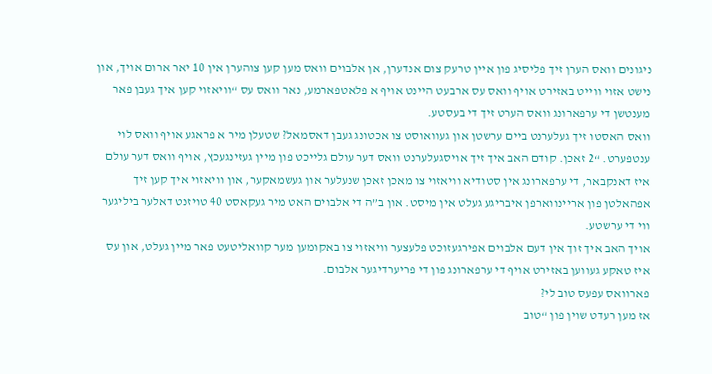ניגונים וואס הערן זיך פליסיג פון איין טרעק צום אנדערן, אן אלבוים וואס מען קען צוהערן אין 10 יאר ארום אויך, און נישט אזוי ווייט באזירט אויף וואס עס ארבעט היינט אויף א פלאטפארמע, נאר וואס עס “וויאזוי קען איך געבן פאר מענטשן די ערפארונג וואס הערט זיך די בעסטע.
וואס האסטו זיך געלערנט ביים ערשטן און געוואוסט צו אכטונג געבן דאסמאל? שטעלן מיר א פראגע אויף וואס לוי ענטפערט. “2 זאכן. קודם האב איך זיך אויסגעלערנט וואס דער עולם גלייכט פון מיין געזינגעכץ, אויף וואס דער עולם איז דאנקבאר, די ערפארונג אין סטודיא וויאזוי צו מאכן זאכן שנעלער און געשמאקער, און וויאזוי איך קען זיך אפהאלטן פון אריינווארפן איבריגע געלט אין מיסט. און ב”ה די אלבוים האט מיר געקאסט 40 טויזנט דאלער ביליגער ווי די ערשטע.
אויך האב איך זוך אין דעם אלבוים אפירגעזוכט פלעצער וויאזוי צו באקומען מער קוואליטעט פאר מיין געלט, און עס איז טאקע געווען באזירט אויף די ערפארונג פון די פריערדיגער אלבום.
פארוואס עפעס טוב לי?
אז מען רעדט שוין פון “טוב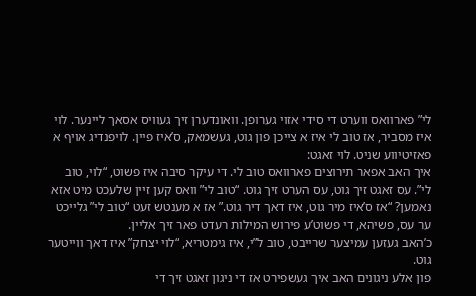לי” פארוואס ווערט די סידי אזוי גערופן. וואונדערן זיך געוויס אסאך ליינער. לוי איז מסביר, אז טוב לי איז א צייכן פון גוט, געשמאק, ס’איז פיין. לויפנדיג אויף א פאזיטיווע שניט. לוי זאגט:
איך האב אפאר תירוצים פארוואס טוב לי. די עיקר סיבה איז פשוט, “לוי, טוב לי”. עס זאגט זיך גוט, עס הערט זיך גוט. “טוב לי” וואס קען זיין שלעכט מיט אזא נאמען? “אז ס’איז מיר גוט, איז דאך דיר גוט.” אז א מענטש זעט “טוב לי” גלייכט ער עס, פשיהא, די פשוט’ע פירוש המילות רעדט פאר זיך אליין.
כ’האב געזען עמיצער שרייבט, טוב ל”י, איז גימטריא, “לוי יצחק” איז דאך ווייטער גוט.
פון אלע ניגונים האב איך געשפירט אז די ניגון זאגט זיך די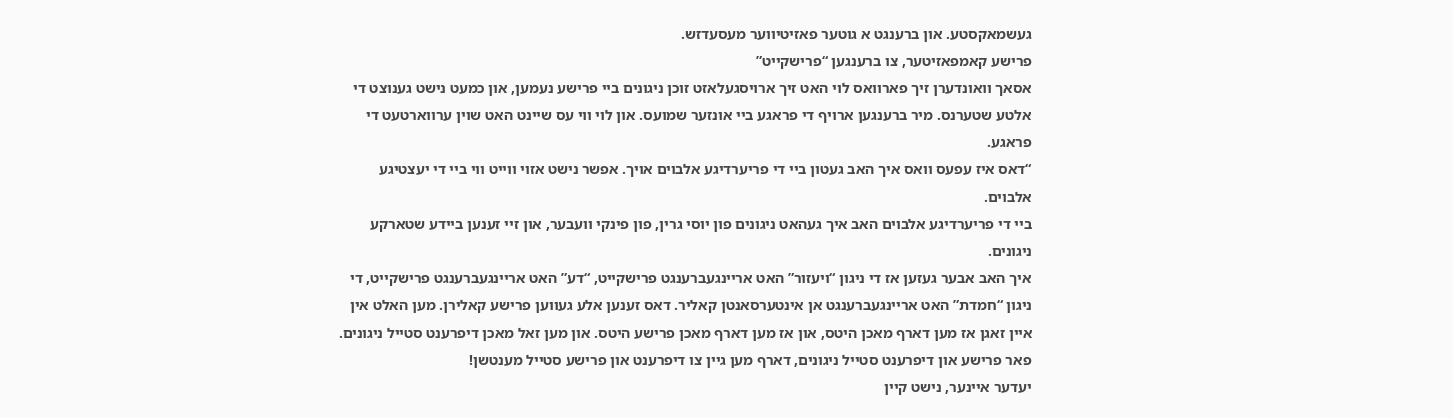געשמאקסטע. און ברענגט א גוטער פאזיטיווער מעסעדזש.
פרישע קאמפאזיטער, צו ברענגען “פרישקייט”
אסאך וואונדערן זיך פארוואס לוי האט זיך ארויסגעלאזט זוכן ניגונים ביי פרישע נעמען, און כמעט נישט גענוצט די אלטע שטערנס. מיר ברענגען ארויף די פראגע ביי אונזער שמועס. און לוי ווי עס שיינט האט שוין ערווארטעט די פראגע.
“דאס איז עפעס וואס איך האב געטון ביי די פריערדיגע אלבוים אויך. אפשר נישט אזוי ווייט ווי ביי די יעצטיגע אלבוים.
ביי די פריערדיגע אלבוים האב איך געהאט ניגונים פון יוסי גרין, פון פינקי וועבער, און זיי זענען ביידע שטארקע ניגונים.
איך האב אבער געזען אז די ניגון “ויעזור” האט אריינגעברענגט פרישקייט, “דע” האט אריינגעברענגט פרישקייט, די ניגון “חמדת” האט אריינגעברענגט אן אינטערסאנטן קאליר. דאס זענען אלע געווען פרישע קאלירן. מען האלט אין איין זאגן אז מען דארף מאכן היטס, און אז מען דארף מאכן פרישע היטס. און מען זאל מאכן דיפרענט סטייל ניגונים. פאר פרישע און דיפרענט סטייל ניגונים, דארף מען גיין צו דיפרענט און פרישע סטייל מענטשן!
יעדער איינער, נישט קיין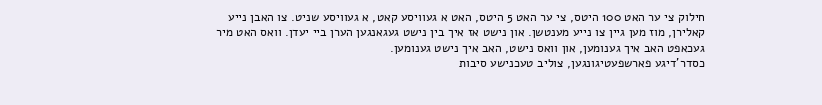חילוק צי ער האט 100 היטס, צי ער האט 5 היטס, האט א געוויסע קאט, א געוויסע שניט. צו האבן נייע קאלירן, מוז מען גיין צו נייע מענטשן. און נישט אז איך בין נישט געגאנגען הערן ביי יעדן. וואס האט מיר געכאפט האב איך גענומען, און וואס נישט, האב איך נישט גענומען.
כסדר’דיגע פארשפעטיגונגען, צוליב טעכנישע סיבות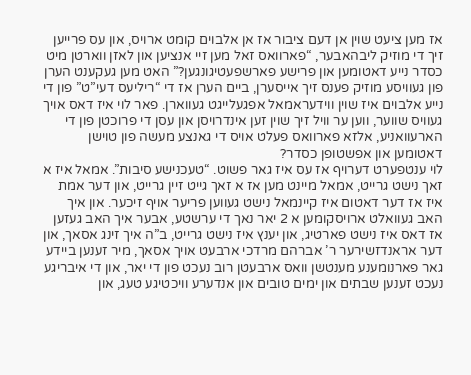אז מען ציעט שוין אן דעם ציבור אז אן אלבוים קומט ארויס, און עס פרייען זיך די מוזיק ליבהאבער, “פארוואס זאל מען זיי אנציען און לאזן ווארטן מיט כסדר נייע דאטומען און פרישע פארשפעטיגונגען?” האט מען געקענט הערן פון געוויסע מוזיק פענס זיך אייסערן, ביים הערן אז די “ריליעס דעי”ט” פון די נייע אלבוים איז שוין ווידעראמאל אפגעלייגט געווארן. פאר לוי איז דאס אויך געוויס שווער, ווען ער וויל זיך שוין זען אינדרויסן און עסן די פרוכטן פון די הארעוואניע, אלזא פארוואס פעלט אויס די גאנצע מעשה פון טוישן דאטומען און אפשטופן כסדר?
לוי ענטפערט דערויף אז עס איז גאר פשוט. “טעכנישע סיבות”. אמאל איז א זאך נישט גרייט, אמאל מיינט מען אז א זאך גייט זיין גרייט, און דער אמת איז אז דער דאטום איז קיינמאל נישט געווען פריער אויף זיכער. און איך האב געוואלט ארויסקומען א 2 יאר נאך די ערשטע, אבער איך האב געזען אז דאס איז נישט פארטיג, און יענץ איז נישט גרייט, ב”ה איך זינג אסאך, און דער אראנדזשירער ר’ אברהם מרדכי ארבעט אויך אסאך, מיר זענען ביידע גאר פארנומענע מענטשן וואס ארבעטן רוב נעכט פון די יאר, און די איבריגע נעכט זענען שבתים און ימים טובים און אנדערע וויכטיגע טעג, און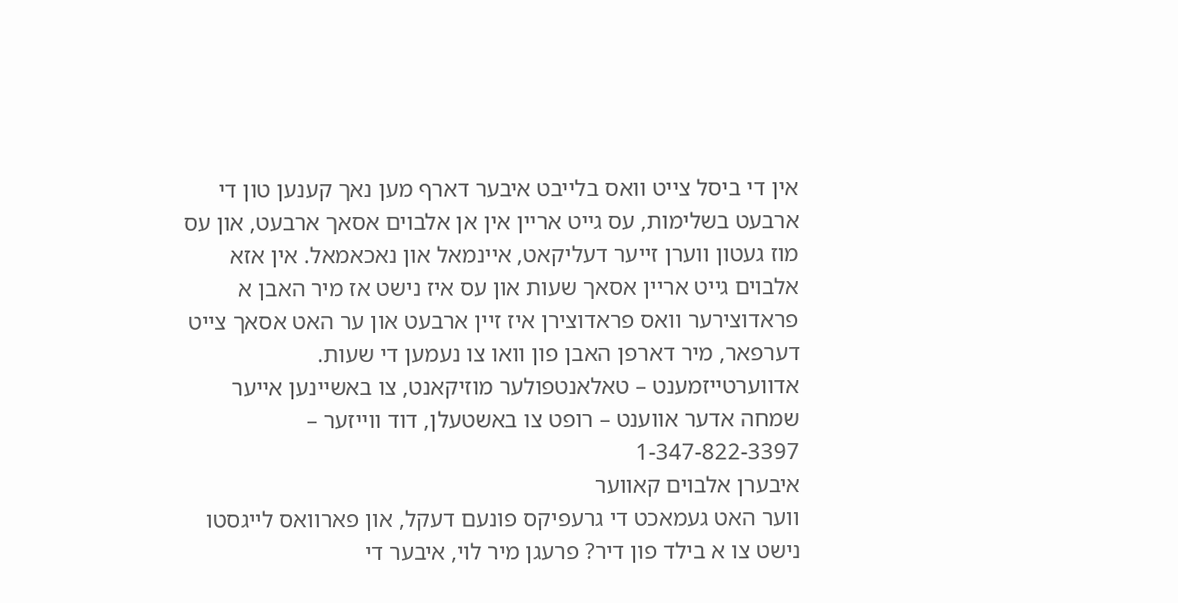אין די ביסל צייט וואס בלייבט איבער דארף מען נאך קענען טון די ארבעט בשלימות, עס גייט אריין אין אן אלבוים אסאך ארבעט, און עס מוז געטון ווערן זייער דעליקאט, איינמאל און נאכאמאל. אין אזא אלבוים גייט אריין אסאך שעות און עס איז נישט אז מיר האבן א פראדוצירער וואס פראדוצירן איז זיין ארבעט און ער האט אסאך צייט דערפאר, מיר דארפן האבן פון וואו צו נעמען די שעות.
אדווערטייזמענט – טאלאנטפולער מוזיקאנט, צו באשיינען אייער שמחה אדער אווענט – רופט צו באשטעלן, דוד ווייזער – 1-347-822-3397
איבערן אלבוים קאווער
ווער האט געמאכט די גרעפיקס פונעם דעקל, און פארוואס לייגסטו נישט צו א בילד פון דיר? פרעגן מיר לוי, איבער די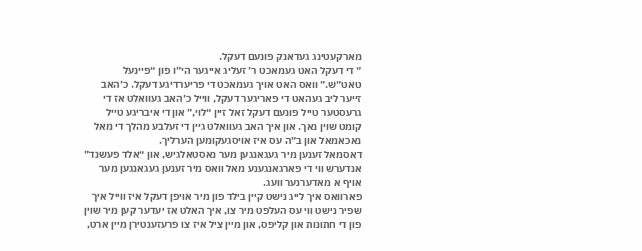מארקעטינג געדאנק פונעם דעקל.
” די דעקל האט געמאכט ר’ זעליג אייגער הי”ו פון “פיינעל טאט”ש.” וואס האט אויך געמאכט די פריערדיגע דעקל. כ’האב זייער ליב געהאט די פאריגער דעקל, ווייל כ’האב געוואלט אז די גרעסטער טייל פונעם דעקל זאל זיין “לוי,” און די איבריגע טייל קומט שוין נאך. און איך האב געוואלט גיין די זעלבע מהלך די מאל נאכאמאל און ב”ה עס איז אויסגעקומען הערליך.
דאסמאל זענען מיר געגאנגען מער נאסטאלגיש, און “אלד פעשנד” אנדערש ווי די פארגאנגענע מאל וואס מיר זענען געגאנגען מער אויף א מאדערנער וועג.
פארוואס איך לייג נישט קיין בילד פון מיר אויפן דעקל איז ווייל איך שפיר נישט ווי עס העלפט מיר צו, איך האלט אז יעדער קען מיר שוין פון די חתונות און קליפס, און מיין ציל איז צו פרעזענטירן מיין ארט,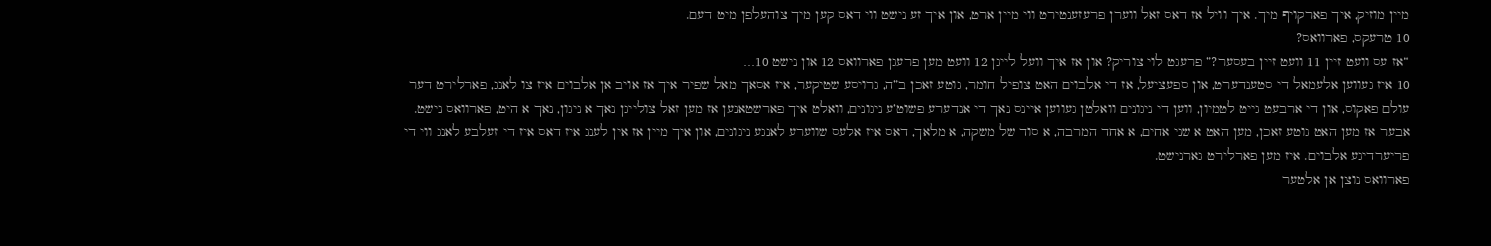מיין מוזיק, איך פארקויף מיך. איך וויל אז דאס זאל ווערן פרעזענטירט ווי מיין ארט, און איך זע נישט ווי דאס קען מיך צוהעלפן מיט דעם.
10 טרעקס, פארוואס?
“אז עס וועט זיין 11 וועט זיין בעסער?” פרעגט לוי צוריק? און אז איך וועל לייגן 12 וועט מען פרעגן פארוואס 12 און נישט 10…
10 איז געווען אלעמאל די סטענדערט, און ספעציעל, אז די אלבוים האט צופיל חומר, גוטע זאכן ב”ה, גרויסע שטיקער, איז אסאך מאל שפיר איך אז אויב אן אלבוים איז צו לאנג, פארלירט דער עולם פאקוס, און די ארבעט גייט לטמיון, ווען די ניגונים וואלטן געווען איינס נאך די אנדערע פשוט’ע ניגונים, וואלט איך פארשטאנען אז מען זאל צולייגן נאך א ניגון, נאך א היט, פארוואס נישט. אבער אז מען האט גוטע זאכן, מען האט א שני אחים, א אחד המרבה, א סוד של משקה, א מלאך, דאס איז אלעס שווערע לאנגע ניגונים, און איך מיין אז אין לענג איז דאס איז די זעלבע לאנג ווי די פריערדיגע אלבוים. איז מען פארלירט גארנישט.
פארוואס נוצן אן אלטער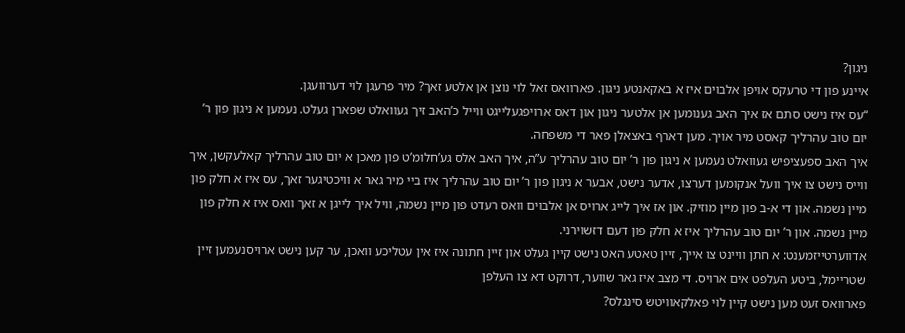ניגון?
איינע פון די טרעקס אויפן אלבוים איז א באקאנטע ניגון. פארוואס זאל לוי נוצן אן אלטע זאך? מיר פרעגן לוי דערוועגן.
“עס איז נישט סתם אז איך האב גענומען אן אלטער ניגון און דאס ארויפגעלייגט ווייל כ’האב זיך געוואלט שפארן געלט. נעמען א ניגון פון ר’ יום טוב עהרליך קאסט מיר אויך. מען דארף באצאלן פאר די משפחה.
איך האב ספעציפיש געוואלט נעמען א ניגון פון ר’ יום טוב עהרליך ע”ה, איך האב אלס גע’חלומ’ט פון מאכן א יום טוב עהרליך קאלעקשן, איך ווייס נישט צו איך וועל אנקומען דערצו, אדער נישט, אבער א ניגון פון ר’ יום טוב עהרליך איז ביי מיר גאר א וויכטיגער זאך, עס איז א חלק פון מיין נשמה. און די א-ב פון מיין מוזיק. און אז איך לייג ארויס אן אלבוים וואס רעדט פון מיין נשמה, וויל איך לייגן א זאך וואס איז א חלק פון מיין נשמה. און ר’ יום טוב עהרליך איז א חלק פון דעם דזשוירני.
אדווערטייזמענט: א חתן וויינט צו אייך, זיין טאטע האט נישט קיין געלט און זיין חתונה איז אין עטליכע וואכן, ער קען נישט ארויסנעמען זיין שטריימל, ביטע העלפט אים ארויס. די מצב איז גאר שווער, דרוקט דא צו העלפן
פארוואס זעט מען נישט קיין לוי פאלקאוויטש סינגלס?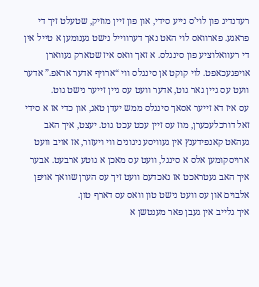רעדנדיג פון לוי’ס נייע סידי, און פון זיין מוזיק, שטעלט זיך די פראגע. פארוואס לוי האט נאך דערווייל נישט גענומען א טייל אין די רעוואלוציע פון סינגלס. א זאך וואס איז שטארק געווארן אויפגעכאפט. לוי קוקט אן סינגלס ווי “ארויף אדער אראפ.” אדער וועט עס גיין גאר גוט, אדער וועט עס גיין זייער נישט גוט.
עס איז דא זייער אסאך סינגלס ממש יעדן טאג, און כדי אז א סידי זאל דורכלעכערן, מוז עס זיין עכט עכט גוט. יעצט, איך האב געהאט קאנפידענץ אין געוויסע ניגונים ווי ויעזור, אז אויב וועט ארויסקומען אלס א סינגל, וועט עס מאכן א גוטע ארבעט. אבער איך האב געטראכט אז נאכדעם וועט זיך עס הערן שוואך אויפן אלבוים און עס וועט נישט טון וואס עס דארף טון.
איך גלייב אין געבן פאר מענטשן א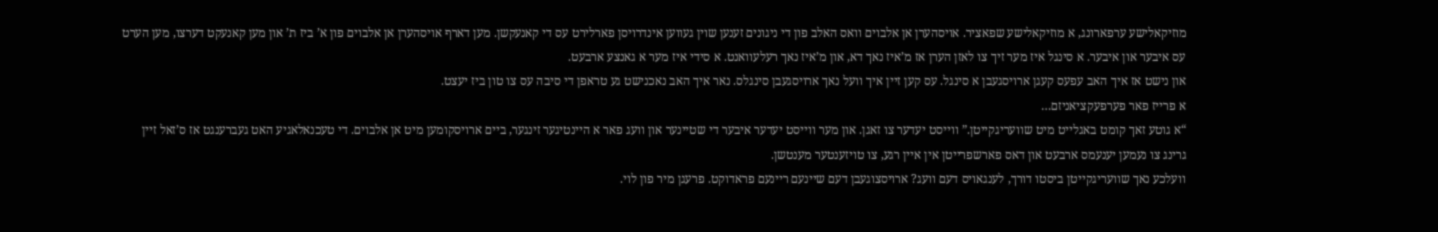מוזיקאלישע ערפארונג, א מוזיקאלישע שפאציר. אויסהערן אן אלבוים וואס האלב פון די ניגונים זענען שוין געווען אינדרויסן פארלירט עס די קאנעקשן. מען דארף אויסהערן אן אלבוים פון א’ ביז ת’ און מען קאנעקט דערצו, מען הערט עס איבער און איבער. א סינגל איז מער זיך צו לאזן הערן אז מ’איז נאך דא, און מ’איז נאך רעלעוואנט. א סידי איז מער א גאנצע ארבעט.
און נישט אז איך האב עפעס קעגן ארויסגעבן א סינגל. עס קען זיין איך וועל נאך ארויסגעבן סינגלס. נאר איך האב נאכנישט גע טראפן די סיבה עס צו טון ביז יעצט.
א פרייז פאר פערפעקציאניזם…
“א גוטע זאך קומט באגלייט מיט שוועריגקייטן.” ווייסט יעדער צו זאגן. און מער ווייסט יעדער איבער די שטיינער און וועג פאר א היינטיגער זינגער, ביים ארויסקומען מיט אן אלבוים. די טעכנאלאגיע האט געברענגט אז ס’זאל זיין גרינג צו נעמען יענעמס ארבעט און דאס פארשפרייטן אין איין רגע, צו טויזענטער מענטשן.
וועלכע נאך שוועריגקייטן ביסטו דורך, לענגאויס דעם וועג? ארויסצוגעבן דעם שיינעם ריינעם פראדוקט. פרעגן מיר פון לוי.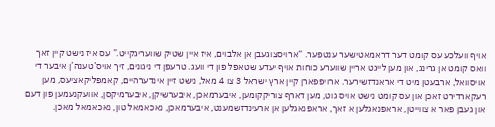אויף וועלכע עס קומט דער דראמאטישער ענטפער. “ארויסצוגעבן אן אלבוים, איז איין שטיק שוועריגקייט.” עס איז נישט קיין זאך וואס קומט אן גרינג, און מען לייגט אריין שווערע כוחות אויף יעדע שטאפל פון די וועג. טרעפן די ניגונים, זיך אויס’טענה’ן איבער די אויסוואל, ארבעטן מיט די אראנדזשירער. ארויפפארן קיין ארץ ישראל 3 צו 4 מאל, נישט זיין אינדערהיים, קאמפליקאציעס, מען רעקארדירט זאכן און עס קומט נישט אויס גוט, מען דארף צוריקקומען, איבערמאכן, איבערשיקן, איבערמיקסן, אוועקנעמען פון דעם און געבן פאר א צווייטן, אראפנאגלען א זאך, אראפנאגלען אן ארעינדזשמענט, איבערמאכן, נאכאמאל טון, נאכאמאל מאכן.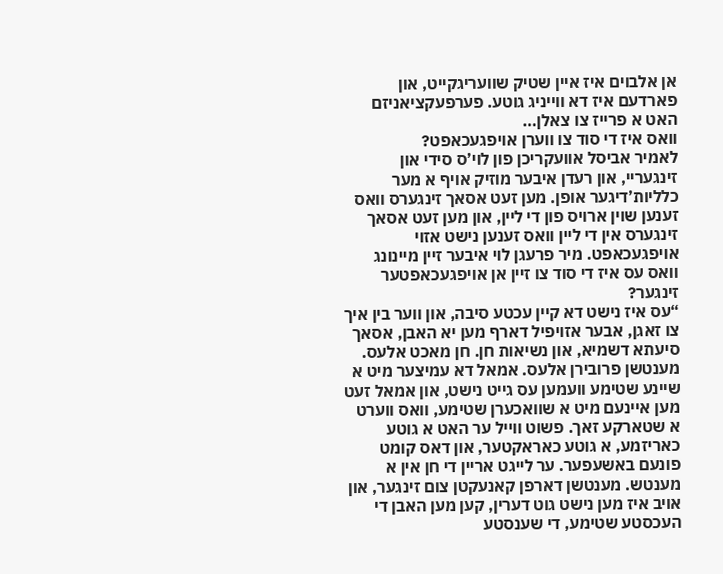אן אלבוים איז איין שטיק שוועריגקייט, און פארדעם איז דא ווייניג גוטע. פערפעקציאניזם האט א פרייז צו צאלן…
וואס איז די סוד צו ווערן אויפגעכאפט?
לאמיר אביסל אוועקריכן פון לוי’ס סידי און זינגעריי, און רעדן איבער מוזיק אויף א מער כלליות’דיגער אופן. מען זעט אסאך זינגערס וואס זענען שוין ארויס פון די ליין, און מען זעט אסאך זינגערס אין די ליין וואס זענען נישט אזוי אויפגעכאפט. מיר פרעגן לוי איבער זיין מיינונג וואס עס איז די סוד צו זיין אן אויפגעכאפטער זינגער?
“עס איז נישט דא קיין עכטע סיבה, און ווער בין איך צו זאגן, אבער אזויפיל דארף מען יא האבן, אסאך סיעתא דשמיא, און נשיאות חן. חן מאכט אלעס. מענטשן פרובירן אלעס. אמאל דא עמיצער מיט א שיינע שטימע וועמען עס גייט נישט, און אמאל זעט מען איינעם מיט א שוואכערן שטימע, וואס ווערט א שטארקע זאך. פשוט ווייל ער האט א גוטע כאריזמע, א גוטע כאראקטער, און דאס קומט פונעם באשעפער. ער לייגט אריין די חן אין א מענטש. מענטשן דארפן קאנעקטן צום זינגער, און אויב איז מען נישט גוט דערין, קען מען האבן די העכסטע שטימע, די שענסטע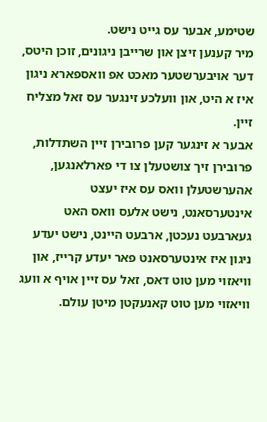שטימע, אבער עס גייט נישט.
מיר קענען זיצן און שרייבן ניגונים, זוכן היטס, דער אויבערשטער מאכט אפ וואספארא ניגון איז א היט, און וועלכע זינגער עס זאל מצליח זיין.
אבער א זינגער קען פרובירן זיין השתדלות, פרובירן זיך צושטעלן צו די פארלאנגען, אהערשטעלן וואס עס איז יעצט אינטערסאנט, נישט אלעס וואס האט געארבעט נעכטן, ארבעט היינט, נישט יעדע ניגון איז אינטערסאנט פאר יעדע קרייז, און וויאזוי מען טוט דאס, זאל עס זיין אויף א וועג וויאזוי מען טוט קאנעקטן מיטן עולם.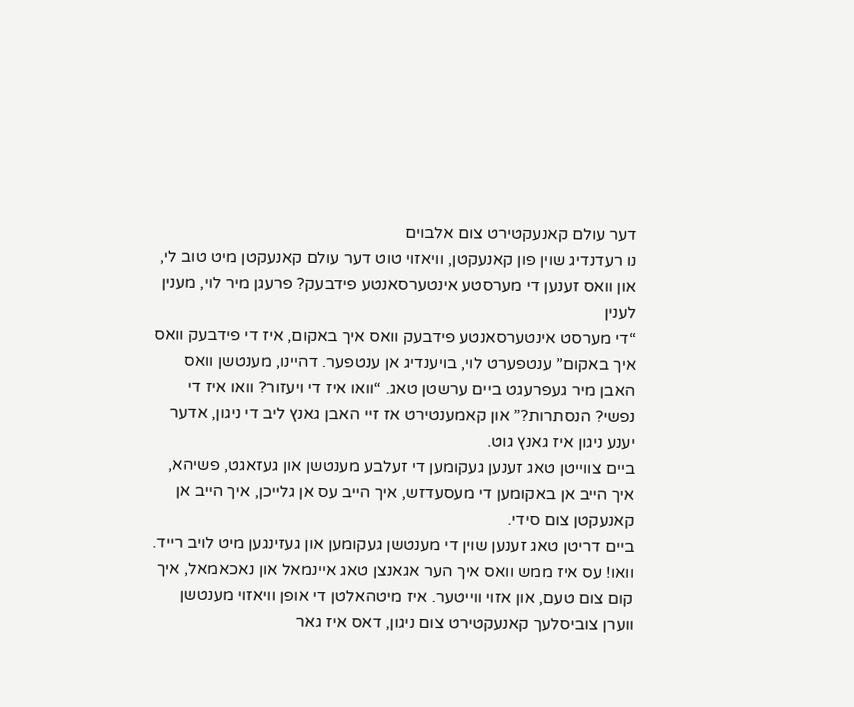דער עולם קאנעקטירט צום אלבוים
נו רעדנדיג שוין פון קאנעקטן, וויאזוי טוט דער עולם קאנעקטן מיט טוב לי, און וואס זענען די מערסטע אינטערסאנטע פידבעק? פרעגן מיר לוי, מענין לענין
“די מערסט אינטערסאנטע פידבעק וואס איך באקום, איז די פידבעק וואס איך באקום” ענטפערט לוי, בויענדיג אן ענטפער. דהיינו, מענטשן וואס האבן מיר געפרעגט ביים ערשטן טאג. “וואו איז די ויעזור? וואו איז די נפשי? הנסתרות?” און קאמענטירט אז זיי האבן גאנץ ליב די ניגון, אדער יענע ניגון איז גאנץ גוט.
ביים צווייטן טאג זענען געקומען די זעלבע מענטשן און געזאגט, פשיהא, איך הייב אן באקומען די מעסעדזש, איך הייב עס אן גלייכן, איך הייב אן קאנעקטן צום סידי.
ביים דריטן טאג זענען שוין די מענטשן געקומען און געזינגען מיט לויב רייד. וואו! עס איז ממש וואס איך הער אגאנצן טאג איינמאל און נאכאמאל, איך קום צום טעם, און אזוי ווייטער. איז מיטהאלטן די אופן וויאזוי מענטשן ווערן צוביסלעך קאנעקטירט צום ניגון, דאס איז גאר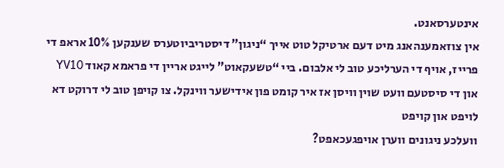אינטערסאנט.
אין צוזאמענהאנג מיט דעם ארטיקל טוט אייך “ניגון” דיסטריביוטערס שענקען 10% אראפ די פרייז, אויף די הערליכע טוב לי אלבום. ביי “טשעקאוט” לייגט אריין די פראמא קאוד YV10 און די סיסטעם וועט שוין וויסן אז איר קומט פון אידישער ווינקל. צו קויפן טוב לי דרוקט דא לויפט און קויפט
וועלכע ניגונים ווערן אויפגעכאפט?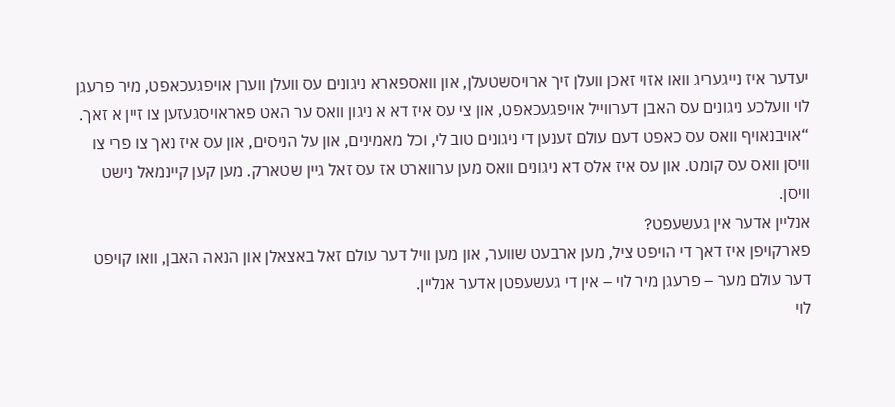יעדער איז נייגעריג וואו אזוי זאכן וועלן זיך ארויסשטעלן, און וואספארא ניגונים עס וועלן ווערן אויפגעכאפט, מיר פרעגן לוי וועלכע ניגונים עס האבן דערווייל אויפגעכאפט, און צי עס איז דא א ניגון וואס ער האט פאראויסגעזען צו זיין א זאך.
“אויבנאויף וואס עס כאפט דעם עולם זענען די ניגונים טוב לי, וכל מאמינים, און על הניסים, און עס איז נאך צו פרי צו וויסן וואס עס קומט. און עס איז אלס דא ניגונים וואס מען ערווארט אז עס זאל גיין שטארק. מען קען קיינמאל נישט וויסן.
אנליין אדער אין געשעפט?
פארקויפן איז דאך די הויפט ציל, מען ארבעט שווער, און מען וויל דער עולם זאל באצאלן און הנאה האבן, וואו קויפט דער עולם מער – פרעגן מיר לוי – אין די געשעפטן אדער אנליין.
לוי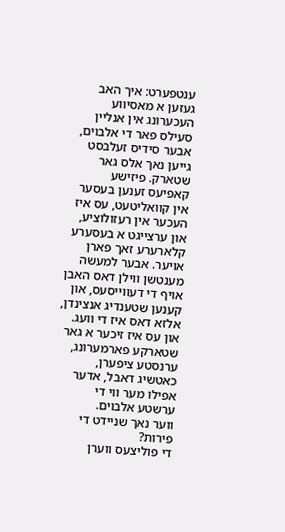ענטפערט: איך האב געזען א מאסיווע העכערונג אין אנליין סעילס פאר די אלבוים, אבער סידיס זעלבסט גייען נאך אלס גאר שטארק. פיזישע קאפיעס זענען בעסער אין קוואליטעט, עס איז העכער אין רעזולוציע, און ערצייגט א בעסערע קלארערע זאך פארן אויער. אבער למעשה מענטשן ווילן דאס האבן אויף די דעווייסעס, און קענען שטענדיג אנצינדן, אלזא דאס איז די וועג. און עס איז זיכער א גאר שטארקע פארמערונג, ערנסטע ציפערן, כאטשיג דאבל, אדער אפילו מער ווי די ערשטע אלבוים.
ווער נאך שניידט די פירות?
די פוליצעס ווערן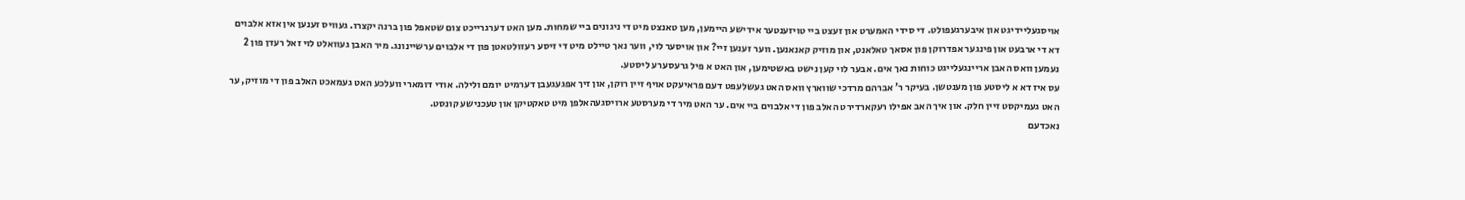אויסגעליידיגט און איבערגעפולט. די סידי האמערט און זעצט ביי טויזענטער אידישע היימען, מען טאנצט מיט די ניגונים ביי שמחות. מען האט דערגרייכט צום שטאפל פון ברנה יקצרו. געוויס זענען אין אזא אלבוים דא די ארבעט און פינגער אפדרוקן פון אסאך טאלאנט, און מוזיק קאנאנען. ווער זענען זיי? און אויסער לוי, ווער נאך טיילט מיט די זיסע רעזולטאטן פון די אלבוים ערשיינונג. מיר האבן געוואלט לוי זאל רעדן פון 2 נעמען וואס האבן אריינגעלייגט כוחות נאך אים. אבער לוי קען נישט באשטימען, און האט א פיל גרעסערע ליסטע.
עס איז דא א ליסטע פון מענטשן. בעיקר ר’ אברהם מרדכי שווארץ וואס האט געשלעפט דעם פראיעקט אויף זיין רוקן, און זיך אפגעגעבן דערמיט יומם ולילה. אודי דומארי וועלכע האט געמאכט האלב פון די מוזיק, ער האט געמיקסט זיין חלק. און איך האב אפילו רעקארדירט האלב פון די אלבוים ביי אים. ער האט מיר די מערסטע ארויסגעהאלפן מיט טאקטיקן און טעכנישע קונסט.
נאכדעם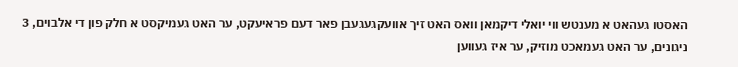האסטו געהאט א מענטש ווי יואלי דיקמאן וואס האט זיך אוועקגעגעבן פאר דעם פראיעקט, ער האט געמיקסט א חלק פון די אלבוים, 3 ניגונים, ער האט געמאכט מוזיק, ער איז געווען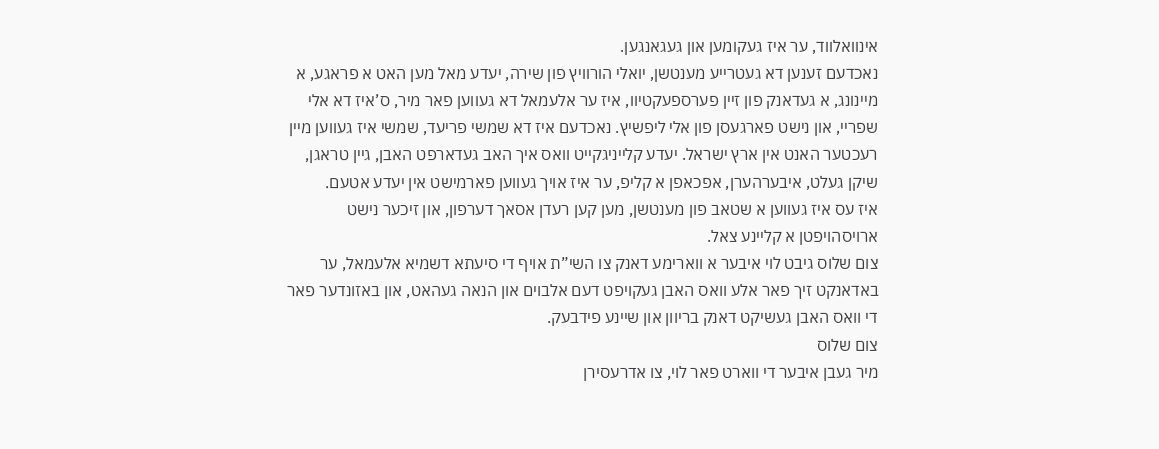אינוואלווד, ער איז געקומען און געגאנגען.
נאכדעם זענען דא געטרייע מענטשן, יואלי הורוויץ פון שירה, יעדע מאל מען האט א פראגע, א מיינונג, א געדאנק פון זיין פערספעקטיוו, איז ער אלעמאל דא געווען פאר מיר, ס’איז דא אלי שפריי, און נישט פארגעסן פון אלי ליפשיץ. נאכדעם איז דא שמשי פריעד, שמשי איז געווען מיין רעכטער האנט אין ארץ ישראל. יעדע קלייניגקייט וואס איך האב געדארפט האבן, גיין טראגן, שיקן געלט, איבערהערן, אפכאפן א קליפ, ער איז אויך געווען פארמישט אין יעדע אטעם.
איז עס איז געווען א שטאב פון מענטשן, מען קען רעדן אסאך דערפון, און זיכער נישט ארויסהויפטן א קליינע צאל.
צום שלוס גיבט לוי איבער א ווארימע דאנק צו השי”ת אויף די סיעתא דשמיא אלעמאל, ער באדאנקט זיך פאר אלע וואס האבן געקויפט דעם אלבוים און הנאה געהאט, און באזונדער פאר די וואס האבן געשיקט דאנק בריוון און שיינע פידבעק.
צום שלוס
מיר געבן איבער די ווארט פאר לוי, צו אדרעסירן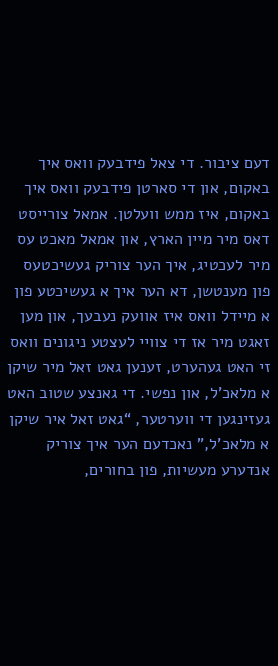דעם ציבור. די צאל פידבעק וואס איך באקום, און די סארטן פידבעק וואס איך באקום, איז ממש וועלטן. אמאל צורייסט דאס מיר מיין הארץ, און אמאל מאכט עס מיר לעכטיג, איך הער צוריק געשיכטעס פון מענטשן, דא הער איך א געשיכטע פון א מיידל וואס איז אוועק נעבעך, און מען זאגט מיר אז די צוויי לעצטע ניגונים וואס זי האט געהערט, זענען גאט זאל מיר שיקן א מלאכ’ל, און נפשי. די גאנצע שטוב האט געזינגען די ווערטער, “גאט זאל איר שיקן א מלאכ’ל,” נאכדעם הער איך צוריק אנדערע מעשיות, פון בחורים,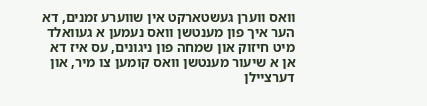וואס ווערן געשטארקט אין שווערע זמנים, דא הער איך פון מענטשן וואס נעמען א געוואלד מיט חיזוק און שמחה פון ניגונים, עס איז דא אן א שיעור מענטשן וואס קומען צו מיר, און דערציילן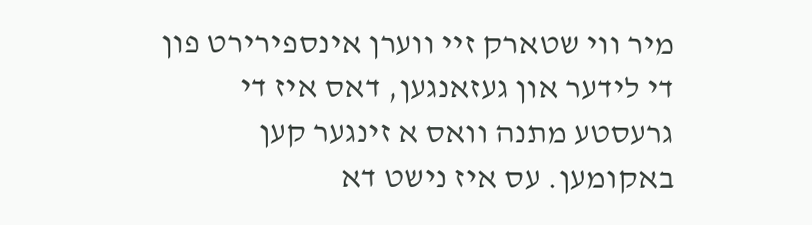מיר ווי שטארק זיי ווערן אינספירירט פון די לידער און געזאנגען, דאס איז די גרעסטע מתנה וואס א זינגער קען באקומען. עס איז נישט דא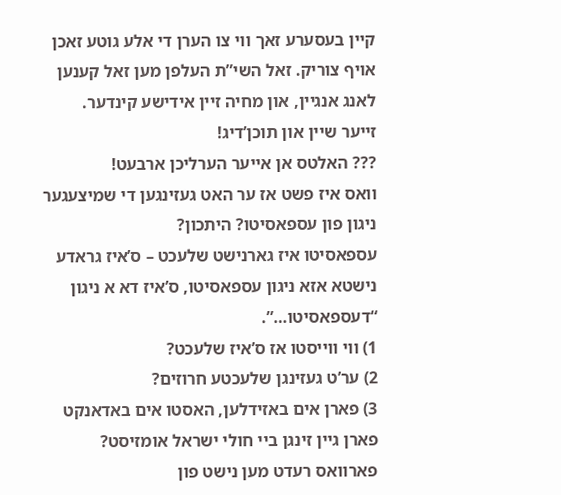קיין בעסערע זאך ווי צו הערן די אלע גוטע זאכן אויף צוריק. זאל השי”ת העלפן מען זאל קענען לאנג אנגיין, און מחיה זיין אידישע קינדער.
זייער שיין און תוכן’דיג!
??? האלטס אן אייער הערליכן ארבעט!
וואס איז פשט אז ער האט געזינגען די שמיצעגער ניגון פון עספאסיטו? היתכון?
עספאסיטו איז גארנישט שלעכט – ס’איז גראדע נישטא אזא ניגון עספאסיטו, ס’איז דא א ניגון “דעספאסיטו…”.
1) ווי ווייסטו אז ס’איז שלעכט?
2) ער’ט געזינגן שלעכטע חרוזים?
3) פארן אים באזידלען, האסטו אים באדאנקט פארן גיין זינגן ביי חולי ישראל אומזיסט?
פארוואס רעדט מען נישט פון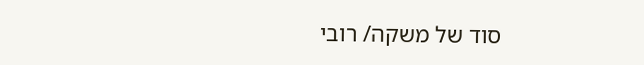סוד של משקה/ רובי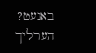באנעט?
הערליך